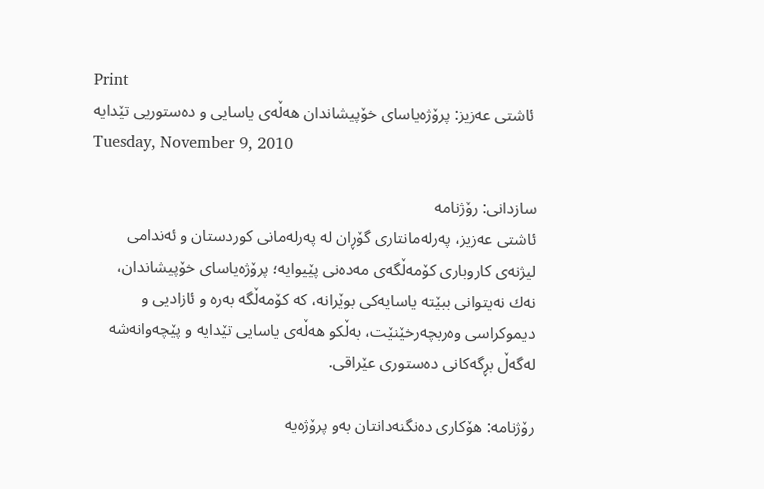Print
 ئاشتی‌ عه‌زیز: پرۆژه‌یاسای‌ خۆپیشاندان هه‌ڵه‌ی‌ یاسایی‌ و ده‌ستوریی تێدایه‌
Tuesday, November 9, 2010

سازدانی‌: رۆژنامه‌
ئاشتی‌ عه‌زیز، په‌رله‌مانتاری گۆڕان له‌ په‌رله‌مانی‌ كوردستان ‌و ئه‌ندامی‌ لیژنه‌ی‌ كاروباری‌ كۆمه‌ڵگه‌ی‌ مه‌ده‌نی‌ پێیوایه‌؛ پرۆژه‌یاسای‌ خۆپیشاندان، نه‌ك نه‌یتوانی‌ ببێته‌ یاسایه‌كی‌ بوێرانه‌، كه‌ كۆمه‌ڵگه‌ به‌ره‌ و ئازادیی ‌‌و دیموكراسی وه‌ربچه‌رخێنێت، به‌ڵكو هه‌ڵه‌ی‌ یاسایی‌ تێدایه‌ و پێچه‌وانه‌شه‌ له‌گه‌ڵ‌ بڕگه‌كانی‌ ده‌ستوری‌ عێراقی‌.

رۆژنامه‌: هۆكاری‌ ده‌نگنه‌دانتان به‌و پرۆژه‌یه‌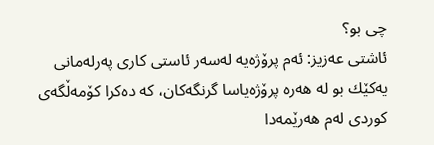چی‌ بو؟
ئاشتی‌ عه‌زیز: ئه‌م پرۆژه‌یه‌ له‌سه‌ر ئاستی‌ كاری‌ په‌رله‌مانی‌ یه‌كێك بو له‌ هه‌ره‌ پرۆژه‌یاسا گرنگه‌كان، كه‌ ده‌كرا كۆمه‌ڵگه‌ی‌ كوردی‌ له‌م هه‌رێمه‌دا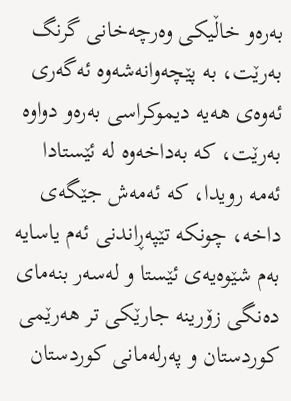به‌ره‌و خاڵیكی‌ وه‌رچه‌خانی‌ گرنگ به‌رێت، به‌ پێچه‌وانه‌شه‌وه‌ ئه‌گه‌ری‌ ئه‌وه‌ی‌ هه‌یه‌ دیموكراسی‌ به‌ره‌و دواوه‌ به‌رێت، كه‌ به‌داخه‌وه‌ له‌ ئێستادا ئه‌مه‌ رویدا، كه‌ ئه‌مه‌ش جێگه‌ی‌ داخه‌، چونكه‌ تێپه‌ڕاندنی‌ ئه‌م یاسایه‌ به‌م شێوه‌یه‌ی‌ ئێستا و له‌سه‌ر بنه‌مای‌ ده‌نگی‌ زۆرینه‌ جارێكی‌ تر هه‌رێمی‌ كوردستان ‌و په‌رله‌مانی‌ كوردستان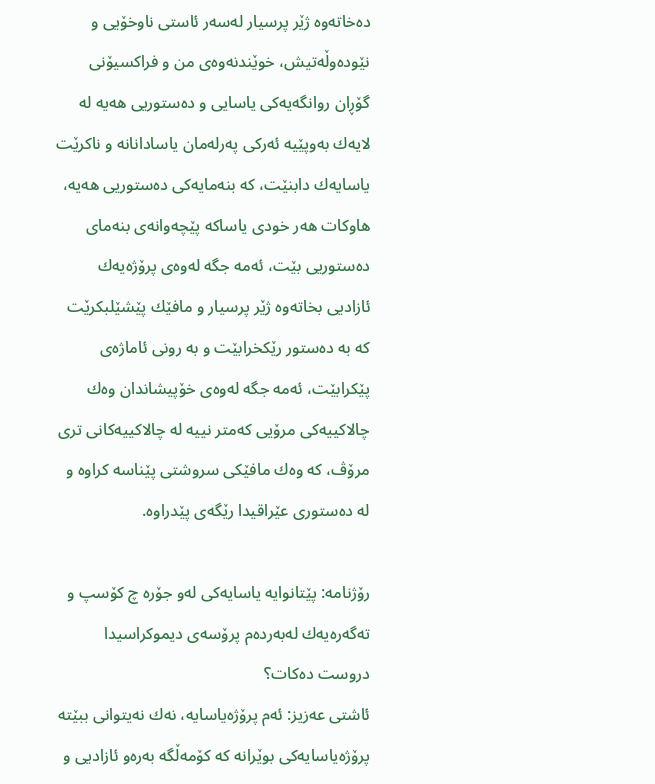ده‌خاته‌وه‌ ژێر پرسیار له‌سه‌ر ئاستی‌ ناوخۆیی ‌و نێوده‌وڵه‌تیش، خوێندنه‌وه‌ی‌ من ‌و فراكسیۆنی‌ گۆڕان روانگه‌یه‌كی‌ یاسایی ‌و ده‌ستوریی‌ هه‌یه‌ له‌ لایه‌ك به‌وپێیه‌ ئه‌ركی‌ په‌رله‌مان یاسادانانه ‌‌و ناكرێت یاسایه‌ك دابنێت، كه‌ بنه‌مایه‌كی‌ ده‌ستوریی‌ هه‌یه‌، هاوكات هه‌ر خودی‌ یاساكه‌ پێچه‌وانه‌ی‌ بنه‌مای‌ ده‌ستوریی بێت، ئه‌مه‌ جگه‌ له‌وه‌ی‌ پرۆژه‌یه‌ك ئازادیی‌ بخاته‌وه‌ ژێر پرسیار ‌و مافێك پێشێلبكرێت كه‌ به‌ ده‌ستور رێكخرابێت ‌و به‌ رونی‌ ئاماژه‌ی‌ پێكرابێت، ئه‌مه‌ جگه‌ له‌وه‌ی‌ خۆپیشاندان وه‌ك چالاكییه‌كی‌ مرۆیی كه‌متر نییه‌ له‌ چالاكییه‌كانی‌ تری‌ مرۆڤ، كه‌ وه‌ك مافێكی‌ سروشتی‌ پێناسه‌ كراوه‌‌ و له‌ ده‌ستوری‌ عێراقیدا رێگه‌ی‌ پێدراوه‌.

رۆژنامه‌: پێتانوایه‌ یاسایه‌كی‌ له‌و جۆره‌ چ كۆسپ ‌و ته‌گه‌ره‌یه‌ك له‌به‌رده‌م پرۆسه‌ی‌ دیموكراسیدا دروست ده‌كات؟
ئاشتی‌ عه‌زیز: ئه‌م پرۆژه‌یاسایه‌، نه‌ك نه‌یتوانی‌ ببێته‌ پرۆژه‌یاسایه‌كی‌ بوێرانه‌ كه‌ كۆمه‌ڵگه‌ به‌ره‌و ئازادیی‌‌ و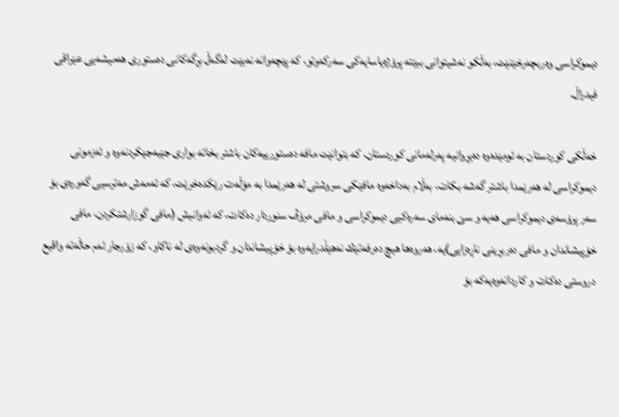دیموكراسی وه‌ربچه‌رخێنێت، به‌ڵكو نه‌شیتوانی‌ ببێته‌ پرۆژه‌یاسایه‌كی‌ سه‌ركه‌وتو، كه‌ پێچه‌وانه‌ نه‌بێت له‌گه‌ڵ‌ بڕگه‌كانی‌ ده‌ستوری‌ هه‌میشه‌یی عێراقی‌ فیدراڵ‌.

خه‌ڵكی‌ كوردستان به‌ ئومێده‌وه‌ ده‌یڕوانیه‌ په‌رله‌مانی‌ كوردستان، كه‌ بتوانێت مافه‌ ده‌ستورییه‌كان باشتر بخاته‌ بواری‌ جێبه‌جێكردنه‌وه ‌‌و ئه‌زمونی‌ دیموكراسی له‌ هه‌رێمدا باشتر گه‌شه‌ بكات، به‌ڵام به‌داخه‌وه‌ مافێكی‌ سروشتی‌ له‌ هه‌رێمدا به‌ مۆڵه‌ت رێكده‌خرێت، كه‌ ئه‌مه‌ش مه‌ترسیی گه‌وره‌ی بۆ سه‌ر پرۆسه‌ی‌ دیموكراسی هه‌یه ‌و سێ بنه‌مای‌ سه‌ره‌كیی‌ دیموكراسی ‌و مافی‌ مرۆڤ سنوردار ده‌كات، كه‌ ئه‌وانیش (مافی‌ گوزارشتكردن، مافی‌ خۆپیشاندان ‌و مافی‌ ده‌ربڕینی‌ ناڕه‌زایی)یه‌، هه‌روه‌ها هیچ ده‌رفه‌تێك نه‌هێڵدرایه‌وه‌ بۆ خۆپیشاندان ‌و گردبونه‌وه‌ی‌ له‌ ناكاو، كه‌ زۆرجار ئه‌م حاڵه‌ته‌ واقیع دروستی‌ ده‌كات ‌و كاردانه‌وه‌یه‌كه‌ بۆ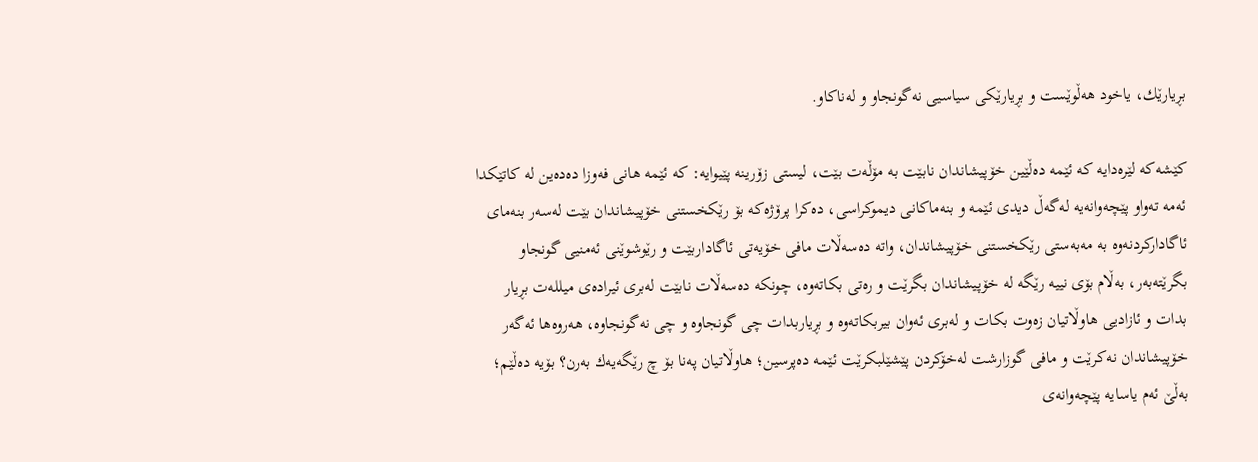بڕیارێك، یاخود هه‌ڵوێست‌ و بڕیارێكی‌ سیاسیی نه‌گونجاو و له‌ناكاو.

كێشه‌كه‌ لێره‌دایه‌ كه‌ ئێمه‌ ده‌ڵێین خۆپیشاندان نابێت به‌ مۆڵه‌ت بێت، لیستی‌ زۆرینه‌ پێیوایه‌: كه‌ ئێمه‌ هانی‌ فه‌وزا ده‌ده‌ین له‌ كاتێكدا ئه‌مه‌ ته‌واو پێچه‌وانه‌یه‌ له‌گه‌ڵ‌ دیدی‌ ئێمه ‌و بنه‌ماكانی‌ دیموكراسی، ده‌كرا پرۆژه‌كه‌ بۆ رێكخستنی‌ خۆپیشاندان بێت له‌سه‌ر بنه‌مای‌ ئاگاداركردنه‌وه‌ به‌ مه‌به‌ستی‌ رێكخستنی‌ خۆپیشاندان، واته‌ ده‌سه‌ڵات مافی‌ خۆیه‌تی‌ ئاگاداربێت ‌و رێوشوێنی‌ ئه‌منیی‌ گونجاو بگرێته‌به‌ر، به‌ڵام بۆی‌ نییه‌ رێگه‌ له‌ خۆپیشاندان بگرێت ‌و ره‌تی‌ بكاته‌وه‌، چونكه‌ ده‌سه‌ڵات نابێت له‌بری‌ ئیراده‌ی‌ میلله‌ت بڕیار بدات ‌و ئازادیی هاوڵاتیان زه‌وت بكات ‌و له‌بری‌ ئه‌وان بیربكاته‌وه ‌‌و بڕیاربدات چی‌ گونجاوه‌ و چی‌ نه‌گونجاوه‌، هه‌روه‌ها ئه‌گه‌ر خۆپیشاندان نه‌كرێت ‌و مافی‌ گوزارشت له‌خۆكردن پێشێلبكرێت ئێمه‌ ده‌پرسین؛ هاوڵاتیان په‌نا بۆ چ رێگه‌یه‌ك به‌رن؟ بۆیه‌ ده‌ڵێم؛ به‌ڵێ‌ ئه‌م یاسایه‌ پێچه‌وانه‌ی‌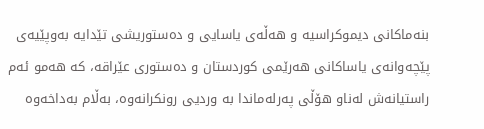بنه‌ماكانی‌ دیموكراسیه‌ و هه‌ڵه‌ی‌ یاسایی ‌و ده‌ستوریشی‌ تێدایه‌ به‌وپێیه‌ی‌ پێچه‌وانه‌ی‌ یاساكانی‌ هه‌رێمی‌ كوردستان‌ و ده‌ستوری‌ عێراقه‌، كه‌ هه‌مو ئه‌م راستیانه‌ش له‌ناو هۆڵی‌ په‌رله‌ماندا به‌ وردیی‌ رونكرانه‌وه‌، به‌ڵام به‌داخه‌وه‌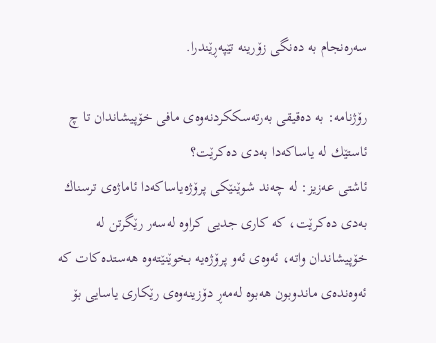سه‌ره‌نجام به‌ ده‌نگی‌ زۆرینه‌ تێپه‌ڕێندرا.

رۆژنامه‌: به‌ ده‌قیقی‌ به‌رته‌سككردنه‌وه‌ی‌ مافی‌ خۆپیشاندان تا چ ئاستێك له‌ یاساكه‌دا به‌دی‌ ده‌كرێت؟
ئاشتی‌ عه‌زیز: له‌ چه‌ند شوێنێكی‌ پرۆژه‌یاساكه‌دا ئاماژه‌ی‌ ترسناك به‌دی‌ ده‌كرێت، كه‌ كاری‌ جدیی‌ كراوه‌ له‌سه‌ر رێگرتن له‌ خۆپیشاندان واته‌، ئه‌وه‌ی‌ ئه‌و پرۆژه‌یه‌ بخوێنێته‌وه‌ هه‌ستده‌كات كه‌ ئه‌وه‌نده‌ی‌ ماندوبون هه‌بوه‌ له‌مه‌ڕ دۆزینه‌وه‌ی‌ رێكاری‌ یاسایی بۆ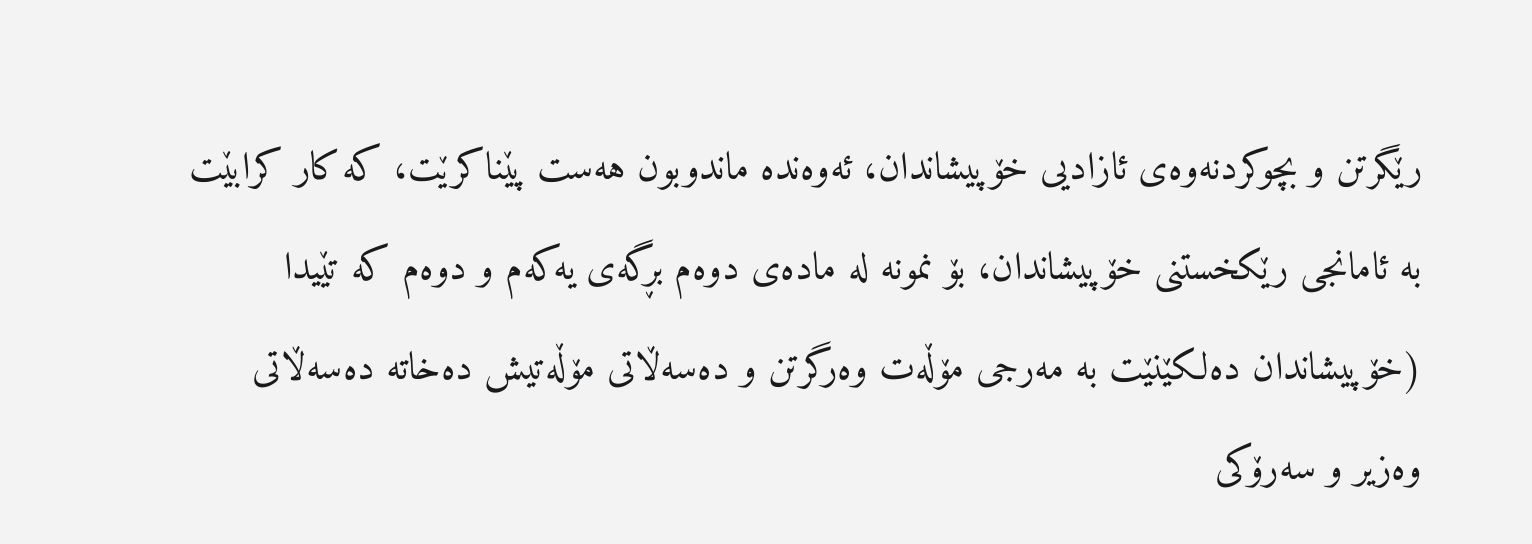رێگرتن ‌و بچوكردنه‌وه‌ی‌ ئازادیی‌ خۆپیشاندان، ئه‌وه‌نده‌ ماندوبون هه‌ست پێناكرێت، كه‌ كار كرابێت به‌ ئامانجی‌ رێكخستنی‌ خۆپیشاندان، بۆ نمونه‌ له‌ ماده‌ی‌ دوه‌م بڕگه‌ی‌ یه‌كه‌م ‌و دوه‌م كه‌ تێیدا (خۆپیشاندان ده‌لكێنێت به‌ مه‌رجی‌ مۆڵه‌ت وه‌رگرتن‌ و ده‌سه‌ڵاتی‌ مۆڵه‌تیش ده‌خاته‌ ده‌سه‌ڵاتی‌ وه‌زیر ‌و سه‌رۆكی‌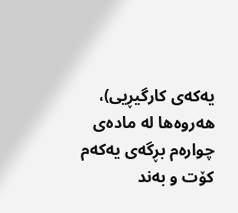یه‌كه‌ی‌ كارگیڕیی‌)، هه‌روه‌ها له‌ ماده‌ی‌ چواره‌م بڕگه‌ی‌ یه‌كه‌م كۆت‌ و به‌ند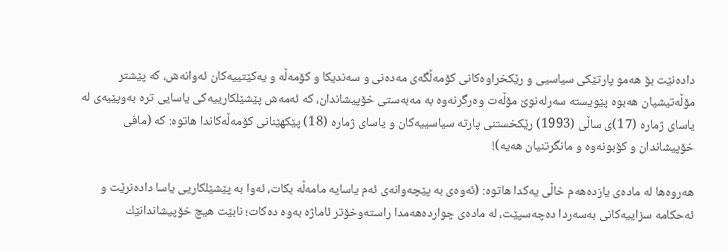داده‌نێت بۆ هه‌مو پارتێكی‌ سیاسیی‌ و رێكخراوه‌كانی‌ كۆمه‌ڵگه‌ی‌ مه‌ده‌نی ‌‌و سه‌ندیكا‌ و كۆمه‌ڵه ‌‌و یه‌كێتییه‌كان ئه‌وانه‌ش، كه‌ پێشتر مۆڵه‌تیشیان هه‌بوه‌ پێویسته‌ سه‌رله‌نوێ‌ مۆڵه‌ت وه‌رگرنه‌وه‌ به‌ مه‌به‌ستی‌ خۆپیشاندان، كه‌ ئه‌مه‌ش پێشێلكارییه‌كی‌ یاسایی تره‌ به‌وپێیه‌ی‌ له‌ یاسای‌ ژماره‌ (17)ی‌ ساڵی‌ (1993) رێكخستنی‌ پارته‌ سیاسییه‌كان ‌و یاسای ژماره‌ (18) پێكهێنانی‌ كۆمه‌ڵه‌كاندا هاتوه‌: كه‌ (مافی‌ خۆپیشاندان ‌و كۆبونه‌وه‌‌ و مانگرتنیان هه‌یه‌)!

هه‌روه‌ها له‌ ماده‌ی‌ یازده‌هه‌م خاڵی‌ یه‌كدا هاتوه‌: (ئه‌وه‌ی‌ به‌ پێچه‌وانه‌ی‌ ئه‌م یاسایه‌ مامه‌ڵه‌ بكات، ئه‌وا به‌ پێشێلكاریی‌ یاسا داده‌نرێت ‌و ئه‌حكامه‌ سزاییه‌كانی‌ به‌سه‌ردا ده‌چه‌سپێت، له‌ ماده‌ی‌ چوارده‌هه‌مدا راسته‌وخۆتر ئاماژه‌ به‌وه‌ ده‌كات؛ نابێت هیچ خۆپیشاندانێك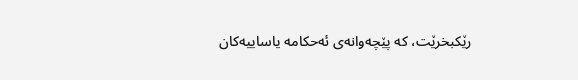رێكبخرێت، كه‌ پێچه‌وانه‌ی‌ ئه‌حكامه‌ یاساییه‌كان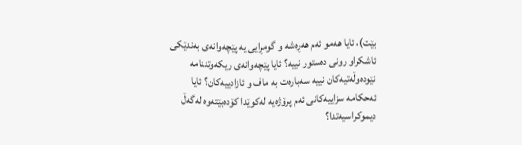بێت)، ئایا هه‌مو ئه‌م هه‌ڕه‌شه ‌و گومڕایی یه‌ پێچه‌وانه‌ی‌ به‌ندێكی‌ ئاشكرا‌و رونی‌ ده‌ستور نییه‌؟ ئایا پێچه‌وانه‌ی‌ ریكه‌وتننامه‌ نێوده‌وڵه‌تیه‌كان نییه‌ سه‌باره‌ت به‌ ماف ‌و ئازادییه‌كان؟ ئایا ئه‌حكامه‌ سزاییه‌كانی‌ ئه‌م پرۆژه‌یه‌ له‌كوێدا كۆده‌بێته‌وه‌ له‌گه‌ڵ‌ دیموكراسیه‌تدا؟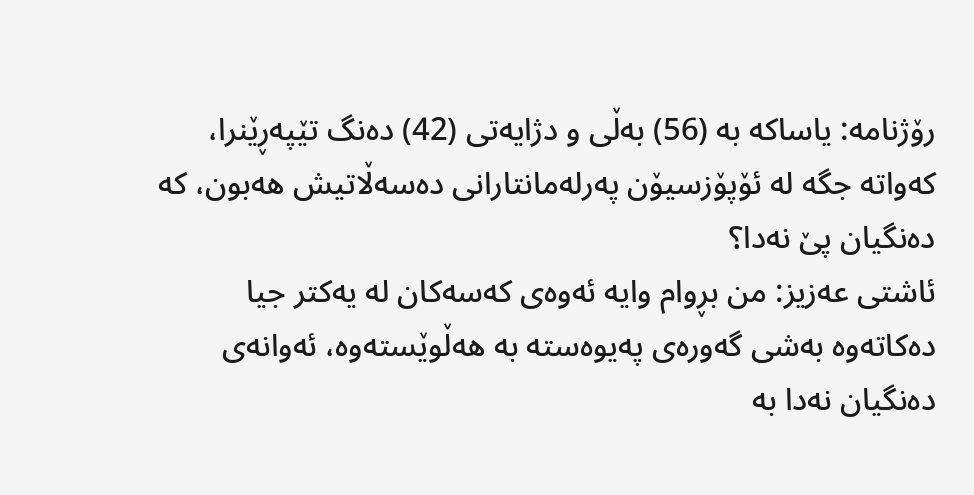رۆژنامه‌: یاساكه‌ به‌ (56) به‌ڵی ‌و دژایه‌تی (42) ده‌نگ تێپه‌ڕێنرا، كه‌واته‌ جگه‌ له‌ ئۆپۆزسیۆن په‌رله‌مانتارانی‌ ده‌سه‌ڵاتیش هه‌بون، كه‌ ده‌نگیان پێ نه‌دا؟
ئاشتی‌ عه‌زیز: من بڕوام وایه‌ ئه‌وه‌ی‌ كه‌سه‌كان له‌ یه‌كتر جیا ده‌كاته‌وه‌ به‌شی‌ گه‌وره‌ی‌ په‌یوه‌سته‌ به‌ هه‌ڵوێسته‌وه‌، ئه‌وانه‌ی‌ ده‌نگیان نه‌دا به‌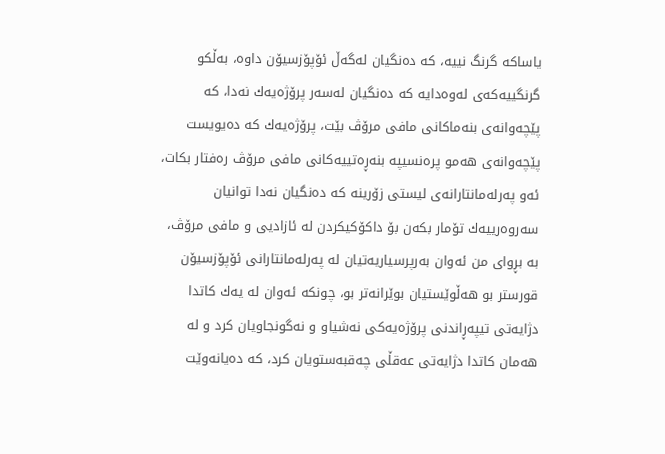یاساكه‌ گرنگ نییه‌، كه‌ ده‌نگیان له‌گه‌ڵ‌ ئۆپۆزسیۆن داوه‌، به‌ڵكو گرنگییه‌كه‌ی‌ له‌وه‌دایه‌ كه‌ ده‌نگیان له‌سه‌ر پرۆژه‌یه‌ك نه‌دا، كه‌ پێچه‌وانه‌ی‌ بنه‌ماكانی‌ مافی‌ مرۆڤ بێت، پرۆژه‌یه‌ك كه‌ ده‌یویست پێچه‌وانه‌ی‌ هه‌مو پره‌نسیپه‌ بنه‌ڕه‌تییه‌كانی‌ مافی‌ مرۆڤ ره‌فتار بكات، ئه‌و په‌رله‌مانتارانه‌ی‌ لیستی‌ زۆرینه‌ كه‌ ده‌نگیان نه‌دا توانیان سه‌روه‌رییه‌ك تۆمار بكه‌ن بۆ داكۆكیكردن له‌ ئازادیی ‌‌و مافی‌ مرۆڤ، به‌ بڕوای‌ من ئه‌وان به‌رپرسیاریه‌تیان له‌ په‌رله‌مانتارانی‌ ئۆپۆزسیۆن قورستر بو هه‌ڵوێستیان بوێرانه‌تر بو، چونكه‌ ئه‌وان له‌ یه‌ك كاتدا دژایه‌تی‌ تیپه‌ڕاندنی‌ پرۆژه‌یه‌كی‌ نه‌شیاو و نه‌گونجاویان كرد و له‌ هه‌مان كاتدا دژایه‌تی‌ عه‌قڵی‌ چه‌قبه‌ستویان كرد، كه‌ ده‌یانه‌وێت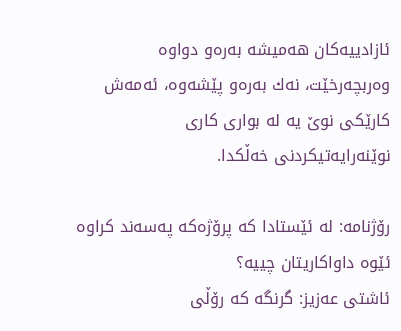ئازادییه‌كان هه‌میشه‌ به‌ره‌و‌ دواوه‌ وه‌ربچه‌رخێت، نه‌ك به‌ره‌و پێشه‌وه‌، ئه‌مه‌ش كارێكی‌ نوێ یه‌ له‌ بواری‌ كاری‌ نوێنه‌رایه‌تیكردنی‌ خه‌ڵكدا.

رۆژنامه‌: له‌ ئێستادا كه‌ پرۆژه‌كه‌ په‌سه‌ند كراوه‌ ئێوه‌ داواكاریتان چییه‌؟
ئاشتی‌ عه‌زیز: گرنگه‌ كه‌ رۆڵی‌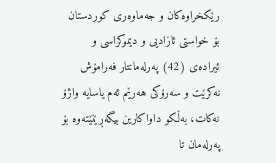رێكخراوه‌كان‌ و جه‌ماوه‌ری‌ كوردستان بۆ خواستی‌ ئازادیی ‌‌و دیموكراسی‌ و ئیراده‌ی‌ (42) په‌رله‌مانتار فه‌رامۆش نه‌كرێت ‌و سه‌رۆكی‌ هه‌رێم ئه‌م یاسایه‌ واژۆ نه‌كات، به‌ڵكو داواكارین بیگه‌ڕێنێته‌وه‌ بۆ په‌رله‌مان تا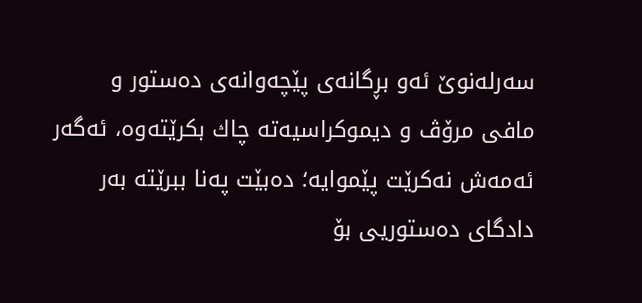سه‌رله‌نوێ‌ ئه‌و بڕگانه‌ی‌ پێچه‌وانه‌ی‌ ده‌ستور و مافی‌ مرۆڤ ‌و دیموكراسیه‌ته‌ چاك بكرێته‌وه‌، ئه‌گه‌ر ئه‌مه‌ش نه‌كرێت پێموایه‌؛ ده‌بێت په‌نا ببرێته‌ به‌ر دادگای‌ ده‌ستوریی‌ بۆ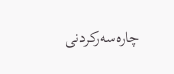چاره‌سه‌ركردنی‌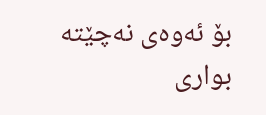بۆ ئه‌وه‌ی‌ نه‌چێته‌ بواری‌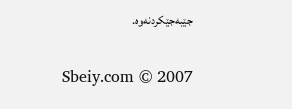جێبه‌جێكردنه‌وه‌.

Sbeiy.com © 2007